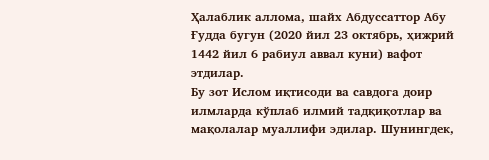Ҳалаблик аллома, шайх Абдуссаттор Абу Ғудда бугун (2020 йил 23 октябрь, ҳижрий 1442 йил 6 рабиул аввал куни) вафот этдилар.
Бу зот Ислом иқтисоди ва савдога доир илмларда кўплаб илмий тадқиқотлар ва мақолалар муаллифи эдилар. Шунингдек,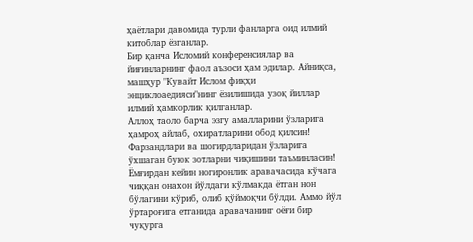ҳаётлари давомида турли фанларга оид илмий китоблар ёзганлар.
Бир қанча Исломий конференсиялар ва йиғинларнинг фаол аъзоси ҳам эдилар. Айниқса, машҳур "Кувайт Ислом фиқҳи энциклоаедияси"нинг ёзилишида узоқ йиллар илмий ҳамкорлик қилганлар.
Аллоҳ таоло барча эзгу амалларини ўзларига ҳамроҳ айлаб, охиратларини обод қилсин! Фарзандлари ва шогирдларидан ўзларига ўхшаган буюк зотларни чиқишини таъминласин!
Ёмғирдан кейин ногиронлик аравачасида кўчага чиққан онахон йўлдаги кўлмакда ётган нон бўлагини кўриб, олиб қўймоқчи бўлди. Аммо йўл ўртароғига етганида аравачанинг оёғи бир чуқурга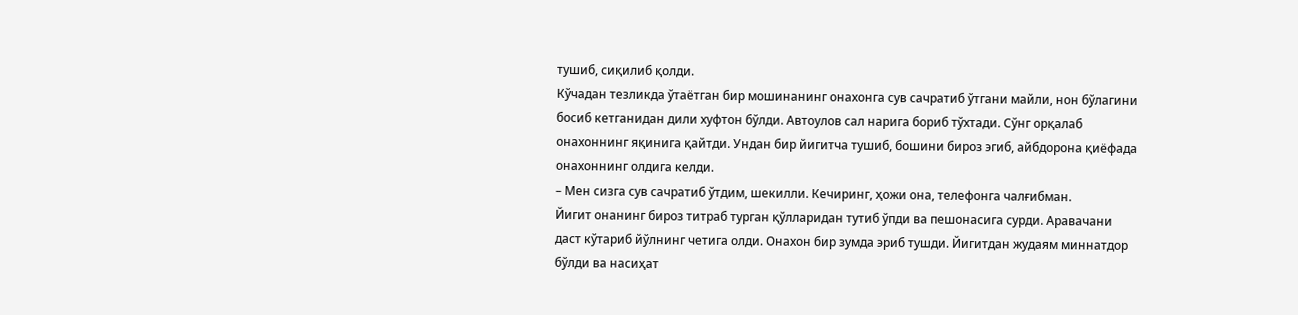тушиб, сиқилиб қолди.
Кўчадан тезликда ўтаётган бир мошинанинг онахонга сув сачратиб ўтгани майли, нон бўлагини босиб кетганидан дили хуфтон бўлди. Автоулов сал нарига бориб тўхтади. Сўнг орқалаб онахоннинг яқинига қайтди. Ундан бир йигитча тушиб, бошини бироз эгиб, айбдорона қиёфада онахоннинг олдига келди.
– Мен сизга сув сачратиб ўтдим, шекилли. Кечиринг, ҳожи она, телефонга чалғибман.
Йигит онанинг бироз титраб турган қўлларидан тутиб ўпди ва пешонасига сурди. Аравачани даст кўтариб йўлнинг четига олди. Онахон бир зумда эриб тушди. Йигитдан жудаям миннатдор бўлди ва насиҳат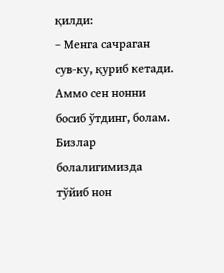қилди:
– Менга сачраган сув-ку, қуриб кетади. Аммо сен нонни босиб ўтдинг, болам. Бизлар болалигимизда тўйиб нон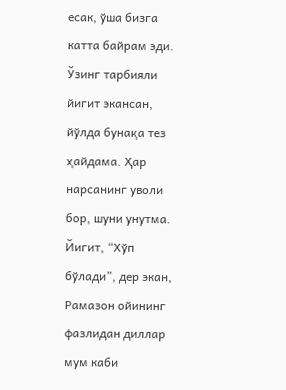есак, ўша бизга катта байрам эди. Ўзинг тарбияли йигит экансан, йўлда бунақа тез ҳайдама. Ҳар нарсанинг уволи бор, шуни унутма.
Йигит, “Хўп бўлади”, дер экан, Рамазон ойининг фазлидан диллар мум каби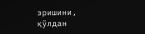эришини, қўлдан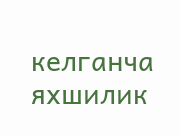келганча яхшилик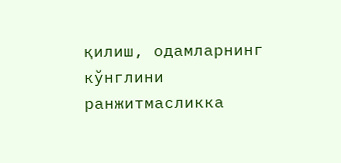қилиш, одамларнинг кўнглини ранжитмасликка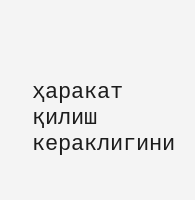ҳаракат қилиш кераклигини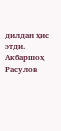дилдан ҳис этди.
Акбаршоҳ Расулов